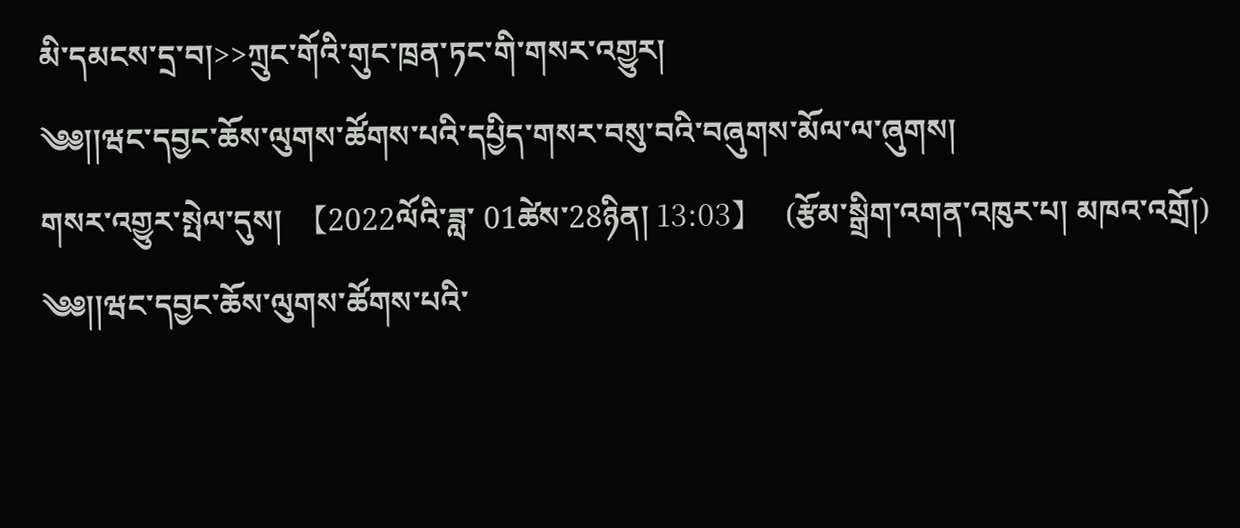མི་དམངས་དྲ་བ།>>ཀྲུང་གོའི་གུང་ཁྲན་ཏང་གི་གསར་འགྱུར།
༄༅།།ཝང་དབྱང་ཆོས་ལུགས་ཚོགས་པའི་དཔྱིད་གསར་བསུ་བའི་བཞུགས་མོལ་ལ་ཞུགས།
གསར་འགྱུར་སྤེལ་དུས།  【2022ལོའི་ཟླ་ 01ཚེས་28ཉིན། 13:03】   (རྩོམ་སྒྲིག་འགན་འཁུར་པ། མཁའ་འགྲོ།)
༄༅།།ཝང་དབྱང་ཆོས་ལུགས་ཚོགས་པའི་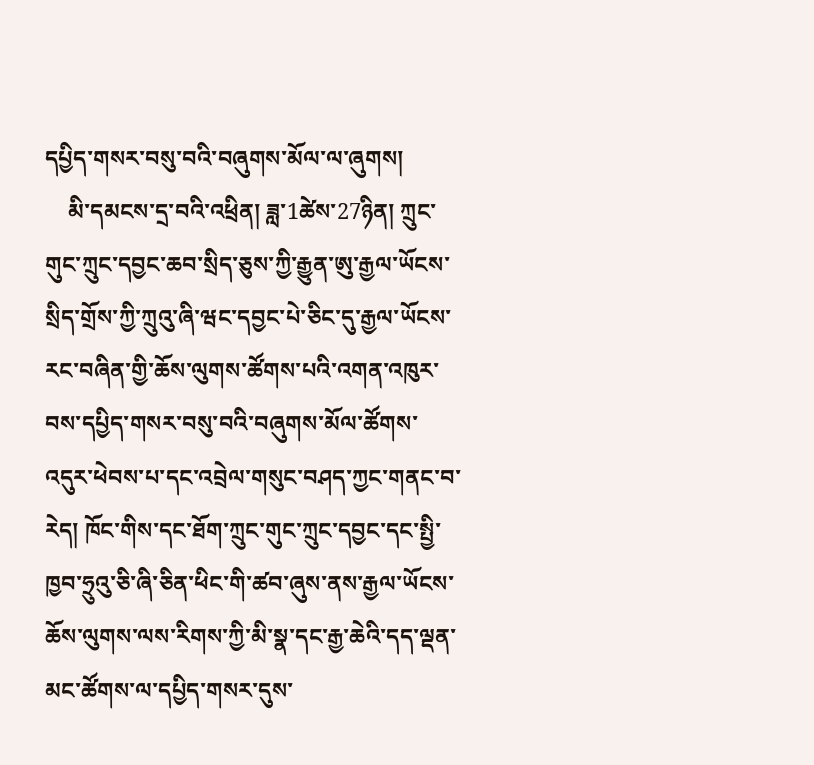དཔྱིད་གསར་བསུ་བའི་བཞུགས་མོལ་ལ་ཞུགས།
    མི་དམངས་དྲ་བའི་འཕྲིན། ཟླ་1ཚེས་27ཉིན། ཀྲུང་གུང་ཀྲུང་དབྱང་ཆབ་སྲིད་ཅུས་ཀྱི་རྒྱུན་ཨུ་རྒྱལ་ཡོངས་སྲིད་གྲོས་ཀྱི་ཀྲུའུ་ཞི་ཝང་དབྱང་པེ་ཅིང་དུ་རྒྱལ་ཡོངས་རང་བཞིན་གྱི་ཆོས་ལུགས་ཚོགས་པའི་འགན་འཁུར་བས་དཔྱིད་གསར་བསུ་བའི་བཞུགས་མོལ་ཚོགས་འདུར་ཕེབས་པ་དང་འབྲེལ་གསུང་བཤད་ཀྱང་གནང་བ་རེད། ཁོང་གིས་དང་ཐོག་ཀྲུང་གུང་ཀྲུང་དབྱང་དང་སྤྱི་ཁྱབ་ཧྲུའུ་ཅི་ཞི་ཅིན་ཕིང་གི་ཚབ་ཞུས་ནས་རྒྱལ་ཡོངས་ཆོས་ལུགས་ལས་རིགས་ཀྱི་མི་སྣ་དང་རྒྱ་ཆེའི་དད་ལྡན་མང་ཚོགས་ལ་དཔྱིད་གསར་དུས་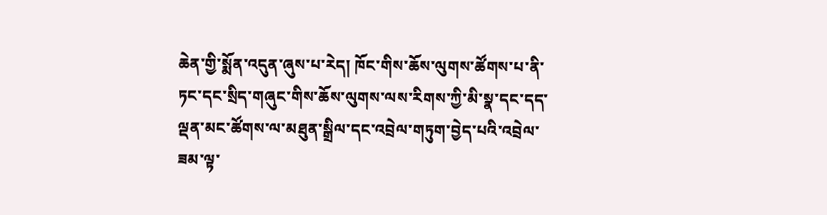ཆེན་གྱི་སྨོན་འདུན་ཞུས་པ་རེད། ཁོང་གིས་ཆོས་ལུགས་ཚོགས་པ་ནི་ཏང་དང་སྲིད་གཞུང་གིས་ཆོས་ལུགས་ལས་རིགས་ཀྱི་མི་སྣ་དང་དད་ལྡན་མང་ཚོགས་ལ་མཐུན་སྒྲིལ་དང་འབྲེལ་གཏུག་བྱེད་པའི་འབྲེལ་ཟམ་ལྟ་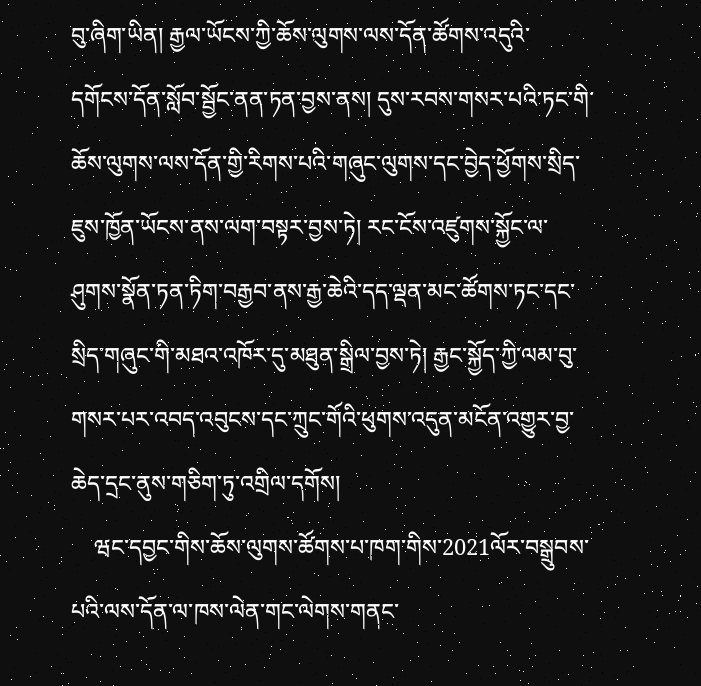བུ་ཞིག་ཡིན། རྒྱལ་ཡོངས་ཀྱི་ཆོས་ལུགས་ལས་དོན་ཚོགས་འདུའི་དགོངས་དོན་སློབ་སྦྱོང་ནན་ཏན་བྱས་ནས། དུས་རབས་གསར་པའི་ཏང་གི་ཆོས་ལུགས་ལས་དོན་གྱི་རིགས་པའི་གཞུང་ལུགས་དང་བྱེད་ཕྱོགས་སྲིད་ཇུས་ཁྱོན་ཡོངས་ནས་ལག་བསྟར་བྱས་ཏེ། རང་ངོས་འཛུགས་སྐྱོང་ལ་ཤུགས་སྣོན་ཏན་ཏིག་བརྒྱབ་ནས་རྒྱ་ཆེའི་དད་ལྡན་མང་ཚོགས་ཏང་དང་སྲིད་གཞུང་གི་མཐའ་འཁོར་དུ་མཐུན་སྒྲིལ་བྱས་ཏེ། རྒྱང་སྐྱོད་ཀྱི་ལམ་བུ་གསར་པར་འབད་འབུངས་དང་ཀྲུང་གོའི་ཕུགས་འདུན་མངོན་འགྱུར་བྱ་ཆེད་དྲང་ནུས་གཅིག་ཏུ་འགྲིལ་དགོས།
    ཝང་དབྱང་གིས་ཆོས་ལུགས་ཚོགས་པ་ཁག་གིས་2021ལོར་བསྒྲུབས་པའི་ལས་དོན་ལ་ཁས་ལེན་གང་ལེགས་གནང་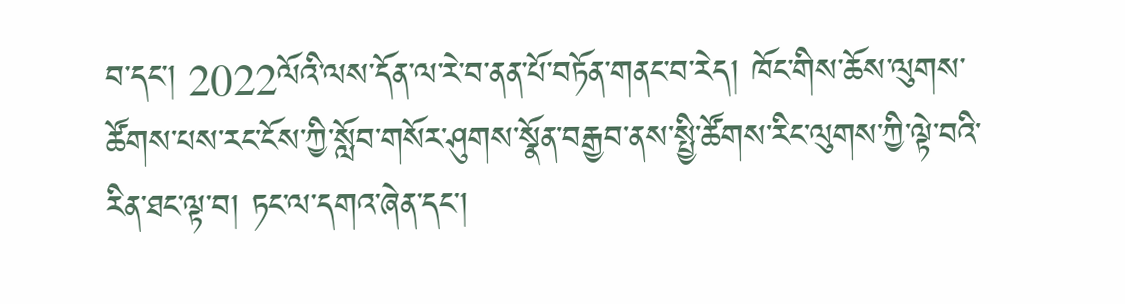བ་དང་། 2022ལོའི་ལས་དོན་ལ་རེ་བ་ནན་པོ་བཏོན་གནང་བ་རེད། ཁོང་གིས་ཆོས་ལུགས་ཚོགས་པས་རང་ངོས་ཀྱི་སློབ་གསོར་ཤུགས་སྣོན་བརྒྱབ་ནས་སྤྱི་ཚོགས་རིང་ལུགས་ཀྱི་ལྟེ་བའི་རིན་ཐང་ལྟ་བ། ཏང་ལ་དགའ་ཞེན་དང་།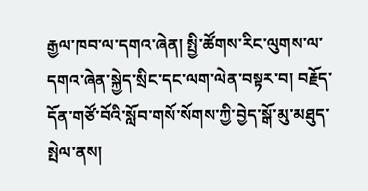རྒྱལ་ཁབ་ལ་དགའ་ཞེན། སྤྱི་ཚོགས་རིང་ལུགས་ལ་དགའ་ཞེན་སྐྱེད་སྲིང་དང་ལག་ལེན་བསྟར་བ། བརྗོད་དོན་གཙོ་བོའི་སློབ་གསོ་སོགས་ཀྱི་བྱེད་སྒོ་མུ་མཐུད་སྤེལ་ནས།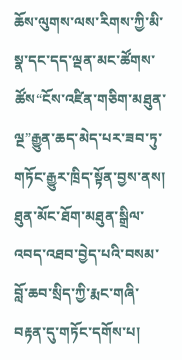ཆོས་ལུགས་ལས་རིགས་ཀྱི་མི་སྣ་དང་དད་ལྡན་མང་ཚོགས་ཚོས“ངོས་འཛིན་གཅིག་མཐུན་ལྔ”རྒྱུན་ཆད་མེད་པར་ཟབ་ཏུ་གཏོང་རྒྱུར་ཁྲིད་སྟོན་བྱས་ནས། ཐུན་མོང་ཐོག་མཐུན་སྒྲིལ་འབད་འཐབ་བྱེད་པའི་བསམ་བློ་ཆབ་སྲིད་ཀྱི་རྨང་གཞི་བརྟན་དུ་གཏོང་དགོས་པ།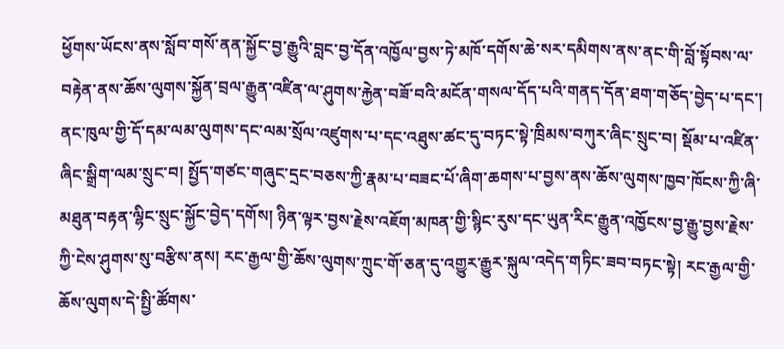ཕྱོགས་ཡོངས་ནས་སློབ་གསོ་ནན་སྐྱོང་བྱ་རྒྱུའི་བླང་བྱ་དོན་འཁྱོལ་བྱས་ཏེ་མཁོ་དགོས་ཆེ་སར་དམིགས་ནས་ནང་གི་བློ་སྟོབས་ལ་བརྟེན་ནས་ཆོས་ལུགས་སྐྱོན་བྲལ་རྒྱུན་འཛིན་ལ་ཤུགས་རྐྱེན་བཟོ་བའི་མངོན་གསལ་དོད་པའི་གནད་དོན་ཐག་གཅོད་བྱེད་པ་དང་། ནང་ཁུལ་གྱི་དོ་དམ་ལམ་ལུགས་དང་ལམ་སྲོལ་འཛུགས་པ་དང་འཐུས་ཚང་དུ་བཏང་སྟེ་ཁྲིམས་བཀུར་ཞིང་སྲུང་བ། སྡོམ་པ་འཛིན་ཞིང་སྒྲིག་ལམ་སྲུང་བ། སྤྱོད་གཙང་གཞུང་དྲང་བཅས་ཀྱི་རྣམ་པ་བཟང་པོ་ཞིག་ཆགས་པ་བྱས་ནས་ཆོས་ལུགས་ཁྱབ་ཁོངས་ཀྱི་ཞི་མཐུན་བརྟན་ལྷིང་སྲུང་སྐྱོང་བྱེད་དགོས། ཉིན་ལྟར་བྱས་རྗེས་འཇོག་མཁན་གྱི་སྙིང་རུས་དང་ཡུན་རིང་རྒྱུན་འཁྱོངས་བྱ་རྒྱུ་བྱས་རྗེས་ཀྱི་ངེས་ཤུགས་སུ་བརྩིས་ནས། རང་རྒྱལ་གྱི་ཆོས་ལུགས་ཀྲུང་གོ་ཅན་དུ་འགྱུར་རྒྱུར་སྐུལ་འདེད་གཏིང་ཟབ་བཏང་སྟེ། རང་རྒྱལ་གྱི་ཆོས་ལུགས་དེ་སྤྱི་ཚོགས་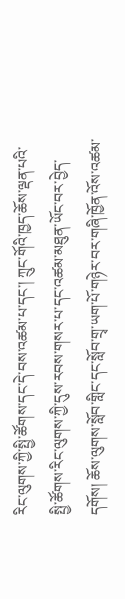རིང་ལུགས་ཀྱི་སྤྱི་ཚོགས་དང་དེ་བས་འཚམ་པ་དང་། ཀྲུང་གོའི་ཁྱད་ཆོས་ལྡན་པའི་སྤྱི་ཚོགས་རིང་ལུགས་ཀྱི་དུས་རབས་གསར་པ་དང་འཚམ་མཐུན་ཡོང་བར་བྱེད་དགོས། ཆོས་ལུགས་སློབ་གླིང་དང་སློབ་གྲྭ་ཡག་པོ་གཉེར་བར་གཞི་ཁྱོན་འོས་འཚམ་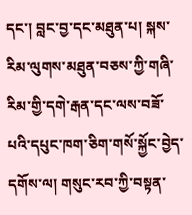དང་། བླང་བྱ་དང་མཐུན་པ། སྐས་རིམ་ལུགས་མཐུན་བཅས་ཀྱི་གཞི་རིམ་གྱི་དགེ་རྒན་དང་ལས་བཟོ་པའི་དཔུང་ཁག་ཅིག་གསོ་སྐྱོང་བྱེད་དགོས་ལ། གསུང་རབ་ཀྱི་བསྟན་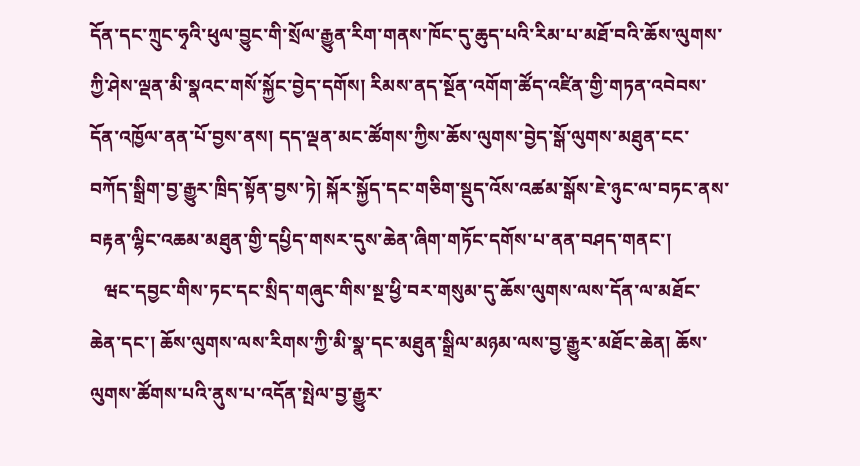དོན་དང་ཀྲུང་ཧྭའི་ཕུལ་བྱུང་གི་སྲོལ་རྒྱུན་རིག་གནས་ཁོང་དུ་ཆུད་པའི་རིམ་པ་མཐོ་བའི་ཆོས་ལུགས་ཀྱི་ཤེས་ལྡན་མི་སྣའང་གསོ་སྐྱོང་བྱེད་དགོས། རིམས་ནད་སྔོན་འགོག་ཚོད་འཛིན་གྱི་གཏན་འབེབས་དོན་འཁྱོལ་ནན་པོ་བྱས་ནས། དད་ལྡན་མང་ཚོགས་ཀྱིས་ཆོས་ལུགས་བྱེད་སྒོ་ལུགས་མཐུན་ངང་བཀོད་སྒྲིག་བྱ་རྒྱུར་ཁྲིད་སྟོན་བྱས་ཏེ། སྐོར་སྐྱོད་དང་གཅིག་སྡུད་འོས་འཚམ་སྒོས་ཇེ་ཉུང་ལ་བཏང་ནས་བརྟན་ལྷིང་འཆམ་མཐུན་གྱི་དཔྱིད་གསར་དུས་ཆེན་ཞིག་གཏོང་དགོས་པ་ནན་བཤད་གནང་།
   ཝང་དབྱང་གིས་ཏང་དང་སྲིད་གཞུང་གིས་སྔ་ཕྱི་བར་གསུམ་དུ་ཆོས་ལུགས་ལས་དོན་ལ་མཐོང་ཆེན་དང་། ཆོས་ལུགས་ལས་རིགས་ཀྱི་མི་སྣ་དང་མཐུན་སྒྲིལ་མཉམ་ལས་བྱ་རྒྱུར་མཐོང་ཆེན། ཆོས་ལུགས་ཚོགས་པའི་ནུས་པ་འདོན་སྤེལ་བྱ་རྒྱུར་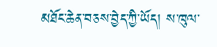མཐོང་ཆེན་བཅས་བྱེད་ཀྱི་ཡོད། ས་ཁུལ་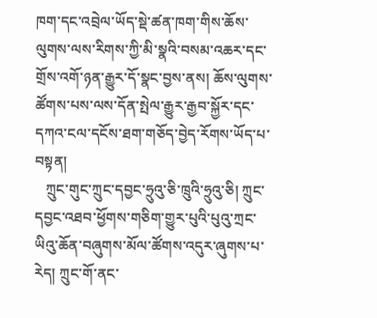ཁག་དང་འབྲེལ་ཡོད་སྡེ་ཚན་ཁག་གིས་ཆོས་ལུགས་ལས་རིགས་ཀྱི་མི་སྣའི་བསམ་འཆར་དང་གྲོས་འགོ་ཉན་རྒྱུར་དོ་སྣང་བྱས་ནས། ཆོས་ལུགས་ཚོགས་པས་ལས་དོན་སྤེལ་རྒྱུར་རྒྱབ་སྐྱོར་དང་དཀའ་ངལ་དངོས་ཐག་གཅོད་བྱེད་རོགས་ཡོད་པ་བསྟན།
   ཀྲུང་གུང་ཀྲུང་དབྱང་ཧྲུའུ་ཅི་ཁྲུའི་ཧྲུའུ་ཅི། ཀྲུང་དབྱང་འཐབ་ཕྱོགས་གཅིག་གྱུར་པུའི་པུའུ་ཀྲང་ཡིའུ་ཆོན་བཞུགས་མོལ་ཚོགས་འདུར་ཞུགས་པ་རེད། ཀྲུང་གོ་ནང་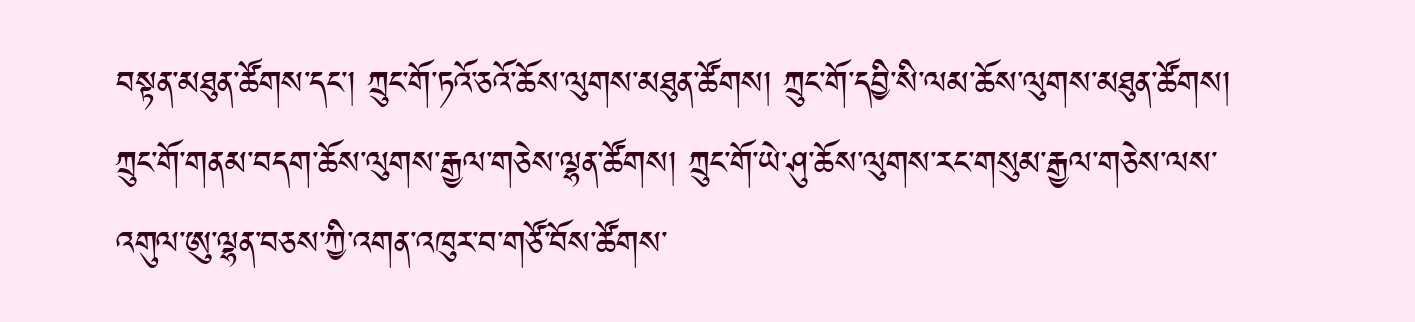བསྟན་མཐུན་ཚོགས་དང་། ཀྲུང་གོ་ཏའོ་ཅའོ་ཆོས་ལུགས་མཐུན་ཚོགས། ཀྲུང་གོ་དབྱི་སི་ལམ་ཆོས་ལུགས་མཐུན་ཚོགས། ཀྲུང་གོ་གནམ་བདག་ཆོས་ལུགས་རྒྱལ་གཅེས་ལྷན་ཚོགས། ཀྲུང་གོ་ཡེ་ཤུ་ཆོས་ལུགས་རང་གསུམ་རྒྱལ་གཅེས་ལས་འགུལ་ཨུ་ལྷན་བཅས་ཀྱི་འགན་འཁུར་བ་གཙོ་བོས་ཚོགས་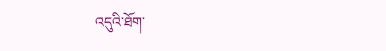འདུའི་ཐོག་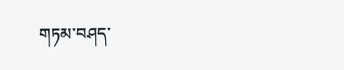གཏམ་བཤད་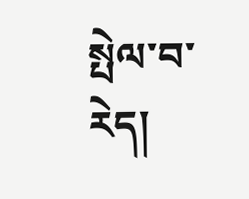སྤེལ་བ་རེད།